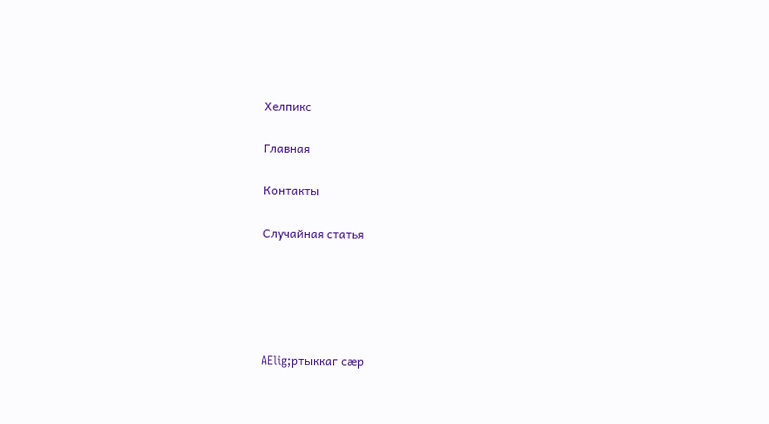Хелпикс

Главная

Контакты

Случайная статья





AElig;ртыккаг сæр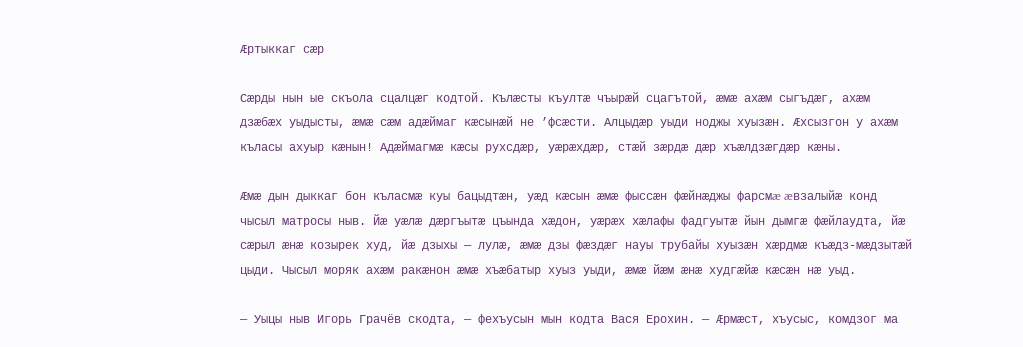Æртыккаг сæр

Сæрды нын ые скъола сцалцæг кодтой. Кълæсты къултæ чъырæй сцагътой, æмæ ахæм сыгъдæг, ахæм дзæбæх уыдысты, æмæ сæм адæймаг кæсынæй не ’фсæсти. Алцыдæр уыди ноджы хуызæн. Æхсызгон у ахæм къласы ахуыр кæнын! Адæймагмæ кæсы рухсдæр, уæрæхдæр, стæй зæрдæ дæр хъæлдзæгдæр кæны.

Æмæ дын дыккаг бон къласмæ куы бацыдтæн, уæд кæсын æмæ фыссæн фæйнæджы фарсмæ æвзалыйæ конд чысыл матросы ныв. Йæ уæлæ дæргъытæ цъында хæдон, уæрæх хæлафы фадгуытæ йын дымгæ фæйлаудта, йæ сæрыл æнæ козырек худ, йæ дзыхы — лулæ, æмæ дзы фæздæг науы трубайы хуызæн хæрдмæ къæдз-мæдзытæй цыди. Чысыл моряк ахæм ракæнон æмæ хъæбатыр хуыз уыди, æмæ йæм æнæ худгæйæ кæсæн нæ уыд.

— Уыцы ныв Игорь Грачёв скодта, — фехъусын мын кодта Вася Ерохин. — Æрмæст, хъусыс, комдзог ма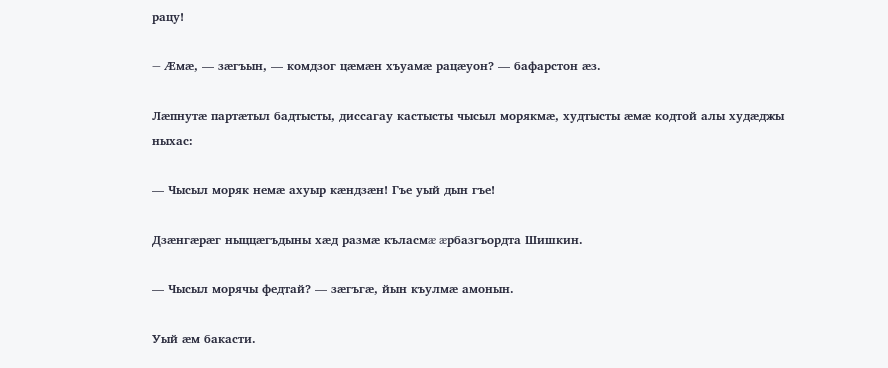рацу!

— Æмæ, — зæгъын, — комдзог цæмæн хъуамæ рацæуон? — бафарстон æз.

Лæпнутæ партæтыл бадтысты, диссагау кастысты чысыл морякмæ, худтысты æмæ кодтой алы худæджы ныхас:

— Чысыл моряк немæ ахуыр кæндзæн! Гъе уый дын гъе!

Дзæнгæрæг ныццæгъдыны хæд размæ къласмæ æрбазгъордта Шишкин.

— Чысыл морячы федтай? — зæгъгæ, йын къулмæ амонын.

Уый æм бакасти.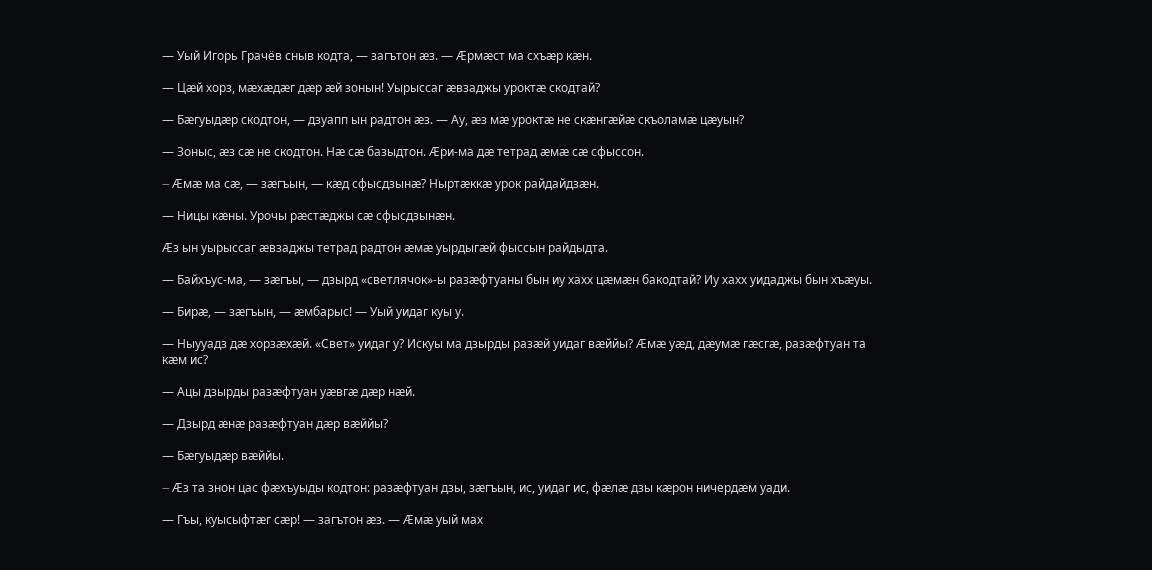— Уый Игорь Грачёв сныв кодта, — загътон æз. — Æрмæст ма схъæр кæн.

— Цæй хорз, мæхæдæг дæр æй зонын! Уырыссаг æвзаджы уроктæ скодтай?

— Бæгуыдæр скодтон, — дзуапп ын радтон æз. — Ау, æз мæ уроктæ не скæнгæйæ скъоламæ цæуын?

— Зоныс, æз сæ не скодтон. Нæ сæ базыдтон. Æри-ма дæ тетрад æмæ сæ сфыссон.

— Æмæ ма сæ, — зæгъын, — кæд сфысдзынæ? Ныртæккæ урок райдайдзæн.

— Ницы кæны. Урочы рæстæджы сæ сфысдзынæн.

Æз ын уырыссаг æвзаджы тетрад радтон æмæ уырдыгæй фыссын райдыдта.

— Байхъус-ма, — зæгъы, — дзырд «светлячок»-ы разæфтуаны бын иу хахх цæмæн бакодтай? Иу хахх уидаджы бын хъæуы.

— Бирæ, — зæгъын, — æмбарыс! — Уый уидаг куы у.

— Ныууадз дæ хорзæхæй. «Свет» уидаг у? Искуы ма дзырды разæй уидаг вæййы? Æмæ уæд, дæумæ гæсгæ, разæфтуан та кæм ис?

— Ацы дзырды разæфтуан уæвгæ дæр нæй.

— Дзырд æнæ разæфтуан дæр вæййы?

— Бæгуыдæр вæййы.

— Æз та знон цас фæхъуыды кодтон: разæфтуан дзы, зæгъын, ис, уидаг ис, фæлæ дзы кæрон ничердæм уади.

— Гъы, куысыфтæг сæр! — загътон æз. — Æмæ уый мах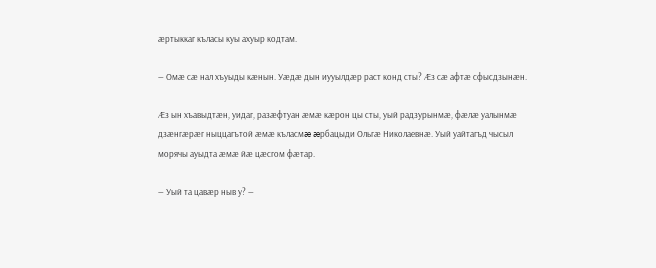æртыккаг къласы куы ахуыр кодтам.

— Омæ сæ нал хъуыды кæнын. Уæдæ дын иууылдæр раст конд сты? Æз сæ афтæ сфысдзынæн.

Æз ын хъавыдтæн, уидаг, разæфтуан æмæ кæрон цы сты, уый радзурынмæ, фæлæ уалынмæ дзæнгæрæг ныццагътой æмæ къласмæ æрбацыди Ольгæ Николаевнæ. Уый уайтагъд чысыл морячы ауыдта æмæ йæ цæсгом фæтар.

— Уый та цавæр ныв у? —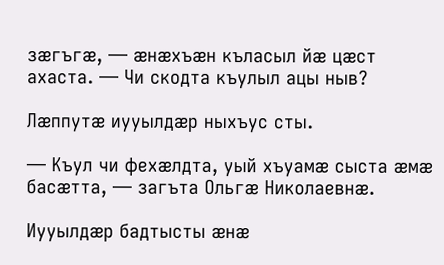зæгъгæ, — æнæхъæн къласыл йæ цæст ахаста. — Чи скодта къулыл ацы ныв?

Лæппутæ иууылдæр ныхъус сты.

— Къул чи фехæлдта, уый хъуамæ сыста æмæ басæтта, — загъта Ольгæ Николаевнæ.

Иууылдæр бадтысты æнæ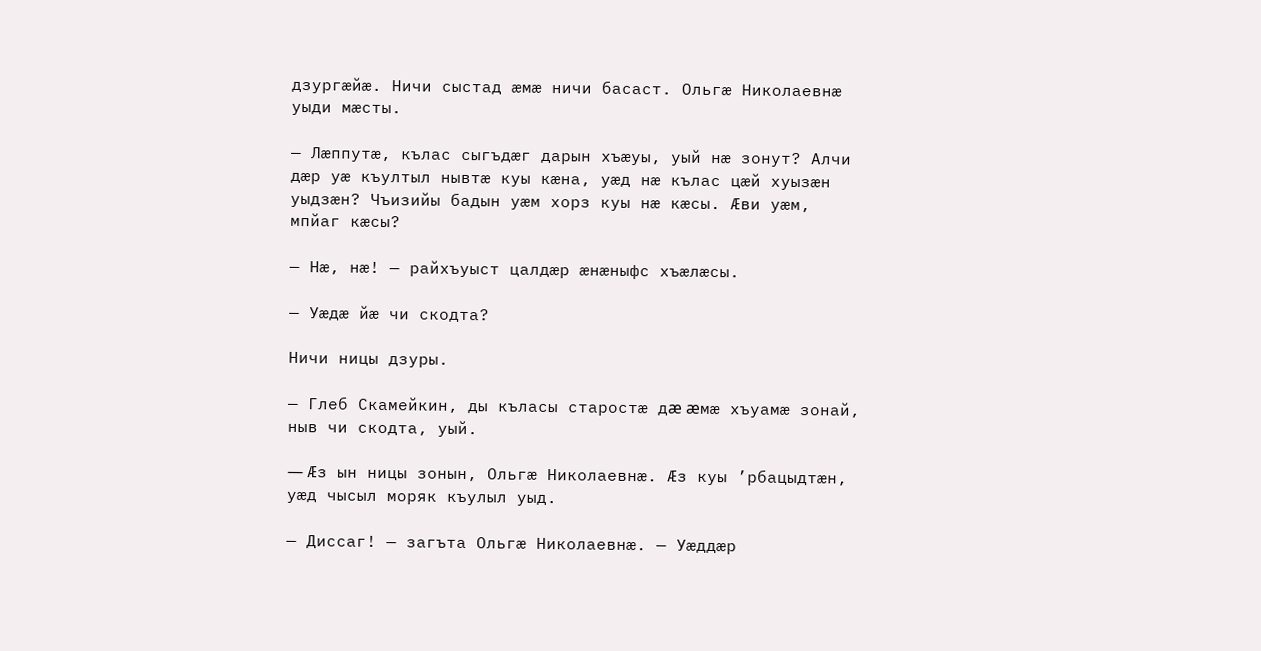дзургæйæ. Ничи сыстад æмæ ничи басаст. Ольгæ Николаевнæ уыди мæсты.

— Лæппутæ, кълас сыгъдæг дарын хъæуы, уый нæ зонут? Алчи дæр уæ къултыл нывтæ куы кæна, уæд нæ кълас цæй хуызæн уыдзæн? Чъизийы бадын уæм хорз куы нæ кæсы. Æви уæм, мпйаг кæсы?

— Нæ, нæ! — райхъуыст цалдæр æнæныфс хъæлæсы.

— Уæдæ йæ чи скодта?

Ничи ницы дзуры.

— Глеб Скамейкин, ды къласы старостæ дæ æмæ хъуамæ зонай, ныв чи скодта, уый.

— Æз ын ницы зонын, Ольгæ Николаевнæ. Æз куы ’рбацыдтæн, уæд чысыл моряк къулыл уыд.

— Диссаг! — загъта Ольгæ Николаевнæ. — Уæддæр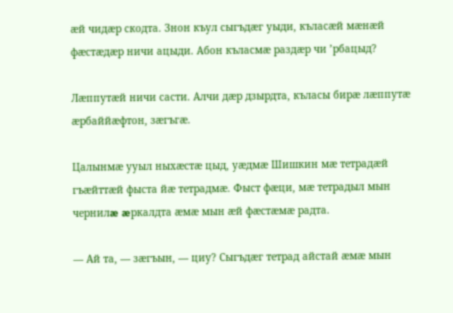æй чидæр скодта. Знон къул сыгъдæг уыди, къласæй мæнæй фæстæдæр ничи ацыди. Абон къласмæ раздæр чи ’рбацыд?

Лæппутæй ничи састи. Алчи дæр дзырдта, къласы бирæ лæппутæ æрбаййæфтон, зæгъгæ.

Цалынмæ ууыл ныхæстæ цыд, уæдмæ Шишкин мæ тетрадæй гъæйттæй фыста йæ тетрадмæ. Фыст фæци, мæ тетрадыл мын чернилæ æркалдта æмæ мын æй фæстæмæ радта.

— Ай та, — зæгъын, — циу? Сыгъдæг тетрад айстай æмæ мын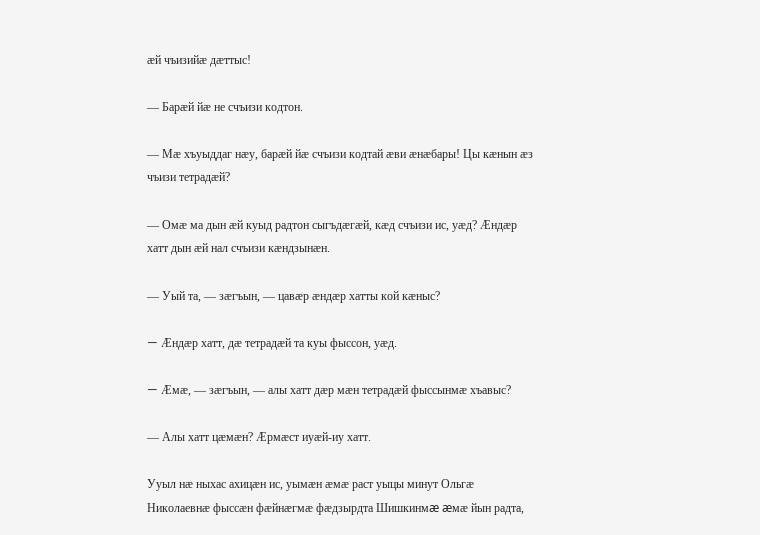æй чъизийæ дæттыс!

— Барæй йæ не счъизи кодтон.

— Мæ хъуыддаг нæу, барæй йæ счъизи кодтай æви æнæбары! Цы кæнын æз чъизи тетрадæй?

— Омæ ма дын æй куыд радтон сыгъдæгæй, кæд счъизи ис, уæд? Æндæр хатт дын æй нал счъизи кæндзынæн.

— Уый та, — зæгъын, — цавæр æндæр хатты кой кæныс?

— Æндæр хатт, дæ тетрадæй та куы фыссон, уæд.

— Æмæ, — зæгъын, — алы хатт дæр мæн тетрадæй фыссынмæ хъавыс?

— Алы хатт цæмæн? Æрмæст иуæй-иу хатт.

Ууыл нæ ныхас ахицæн ис, уымæн æмæ раст уыцы минут Ольгæ Николаевнæ фыссæн фæйнæгмæ фæдзырдта Шишкинмæ æмæ йын радта,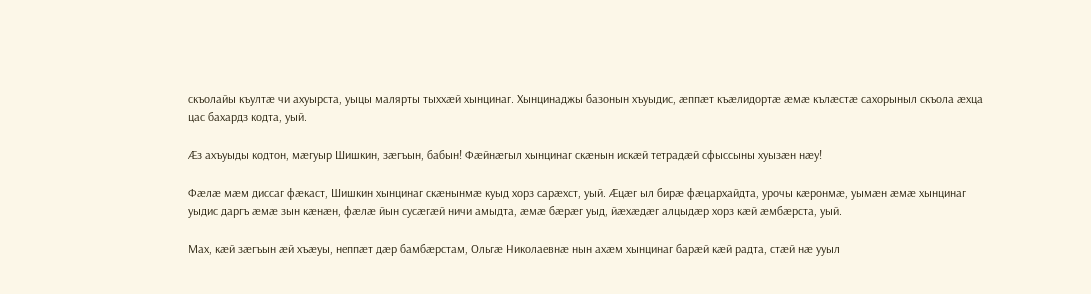скъолайы къултæ чи ахуырста, уыцы малярты тыххæй хынцинаг. Хынцинаджы базонын хъуыдис, æппæт къæлидортæ æмæ кълæстæ сахорыныл скъола æхца цас бахардз кодта, уый.

Æз ахъуыды кодтон, мæгуыр Шишкин, зæгъын, бабын! Фæйнæгыл хынцинаг скæнын искæй тетрадæй сфыссыны хуызæн нæу!

Фæлæ мæм диссаг фæкаст, Шишкин хынцинаг скæнынмæ куыд хорз сарæхст, уый. Æцæг ыл бирæ фæцархайдта, урочы кæронмæ, уымæн æмæ хынцинаг уыдис даргъ æмæ зын кæнæн, фæлæ йын сусæгæй ничи амыдта, æмæ бæрæг уыд, йæхæдæг алцыдæр хорз кæй æмбæрста, уый.

Мах, кæй зæгъын æй хъæуы, неппæт дæр бамбæрстам, Ольгæ Николаевнæ нын ахæм хынцинаг барæй кæй радта, стæй нæ ууыл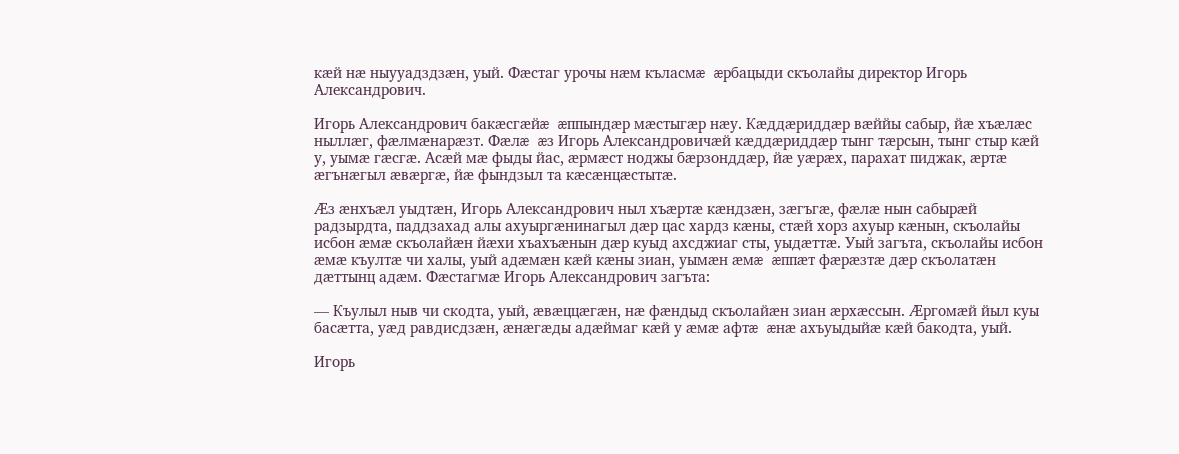кæй нæ ныууадздзæн, уый. Фæстаг урочы нæм къласмæ æрбацыди скъолайы директор Игорь Александрович.

Игорь Александрович бакæсгæйæ æппындæр мæстыгæр нæу. Кæддæриддæр вæййы сабыр, йæ хъæлæс ныллæг, фæлмæнарæзт. Фæлæ æз Игорь Александровичæй кæддæриддæр тынг тæрсын, тынг стыр кæй у, уымæ гæсгæ. Асæй мæ фыды йас, æрмæст ноджы бæрзонддæр, йæ уæрæх, парахат пиджак, æртæ æгънæгыл æвæргæ, йæ фындзыл та кæсæнцæстытæ.

Æз æнхъæл уыдтæн, Игорь Александрович ныл хъæртæ кæндзæн, зæгъгæ, фæлæ нын сабырæй радзырдта, паддзахад алы ахуыргæнинагыл дæр цас хардз кæны, стæй хорз ахуыр кæнын, скъолайы исбон æмæ скъолайæн йæхи хъахъæнын дæр куыд ахсджиаг сты, уыдæттæ. Уый загъта, скъолайы исбон æмæ къултæ чи халы, уый адæмæн кæй кæны зиан, уымæн æмæ æппæт фæрæзтæ дæр скъолатæн дæттынц адæм. Фæстагмæ Игорь Александрович загъта:

— Къулыл ныв чи скодта, уый, æвæццæгæн, нæ фæндыд скъолайæн зиан æрхæссын. Æргомæй йыл куы басæтта, уæд равдисдзæн, æнæгæды адæймаг кæй у æмæ афтæ æнæ ахъуыдыйæ кæй бакодта, уый.

Игорь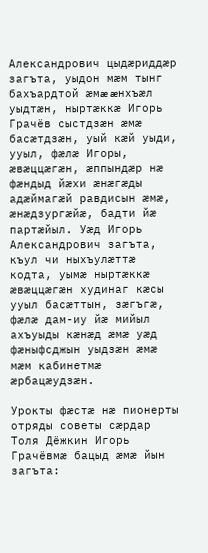Александрович цыдæриддæр загъта, уыдон мæм тынг бахъардтой æмæ æнхъæл уыдтæн, ныртæккæ Игорь Грачёв сыстдзæн æмæ басæтдзæн, уый кæй уыди, ууыл, фæлæ Игоры, æвæццæгæн, æппындæр нæ фæндыд йæхи æнæгæды адæймагæй равдисын æмæ, æнæдзургæйæ, бадти йæ партæйыл. Уæд Игорь Александрович загъта, къул чи ныхъулæттæ кодта, уымæ ныртæккæ æвæццæгæн худинаг кæсы ууыл басæттын, зæгъгæ, фæлæ дам-иу йæ мийыл ахъуыды кæнæд æмæ уæд фæныфсджын уыдзæн æмæ мæм кабинетмæ æрбацæудзæн.

Урокты фæстæ нæ пионерты отряды советы сæрдар Толя Дёжкин Игорь Грачёвмæ бацыд æмæ йын загъта: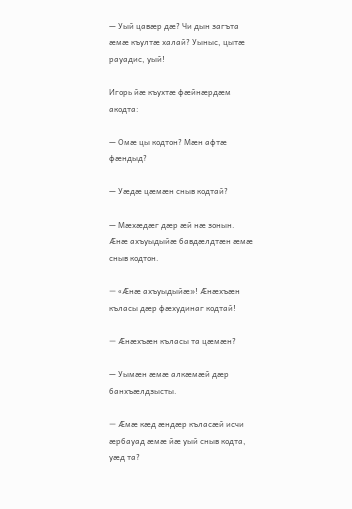— Уый цавæр дæ? Чи дын загъта æмæ къултæ халай? Уыныс, цытæ рауадис, уый!

Игорь йæ къухтæ фæйнæрдæм акодта:

— Омæ цы кодтон? Мæн афтæ фæндыд?

— Уæдæ цæмæн сныв кодтай?

— Мæхæдæг дæр æй нæ зонын. Æнæ ахъуыдыйæ бавдæлдтæн æмæ сныв кодтон.

— «Æнæ ахъуыдыйæ»! Æнæхъæн къласы дæр фæхудинаг кодтай!

— Æнæхъæн къласы та цæмæн?

— Уымæн æмæ алкæмæй дæр банхъæлдзысты.

— Æмæ кæд æндæр къласæй исчи æрбауад æмæ йæ уый сныв кодта, уæд та?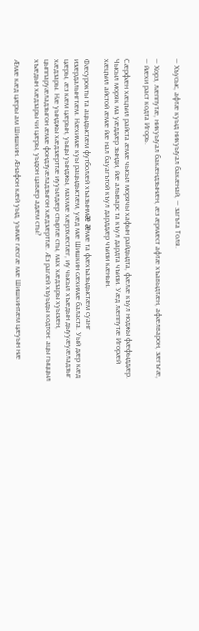— Хъусыс, афтæ куыд никуыуал бакæнай, — загъта Толя.

— Хорз, лæппутæ, никуыуал бакæндзынæн, æз æрмæст афтæ хъавыдтæн, афæлварон, зæгъгæ, — йæхи раст кодта Игорь.

Сæрфæн хæцъил райста æмæ чысыл морячы хафын райдыдта, фæлæ къул ноджы фæфыддæр. Чысыл моряк ма уæддæр зынди, йæ алыварс та къул дардта чъизи. Уæд лæппутæ Игорæй хæцъил айстой æмæ йæ нал бауагътой къул дарддæр чъизи кæнын.

Фæсурокты та ацыдыстæм футболæй хъазынмæ æмæ та фæхъазыдыстæм суанг изæрдалынгтæм. Нæхимæ куы рацыдыстæм, уæд мæ Шишкин сæхимæ баласта. Уый дæр кæд цæры, æз кæм цæрын, уыцы уынджы, махмæ хæрзхæстæг, иу чысыл хъæдын дыууæуæладзыг хæдзары. Нæ уынджы хæдзæрттæ иууылдæр стыртæ сты, мах хæдзары хуызæн, цыппаруæладзыгон æмæ фондзуæладзыгон хæдзæрттæ. Æз рагæй хъуыды кодтон: ацы гыццыл хъæдын хæдзары чи цæры, уыдон цавæр адæм сты?

Æмæ кæд цæры ам Шишкин. Æнафон кæй уыд, уымæ гæсгæ мæ Шишкинтæм цæуын нæ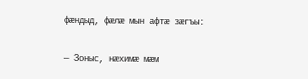фæндыд, фæлæ мын афтæ зæгъы:

— Зоныс, нæхимæ мæм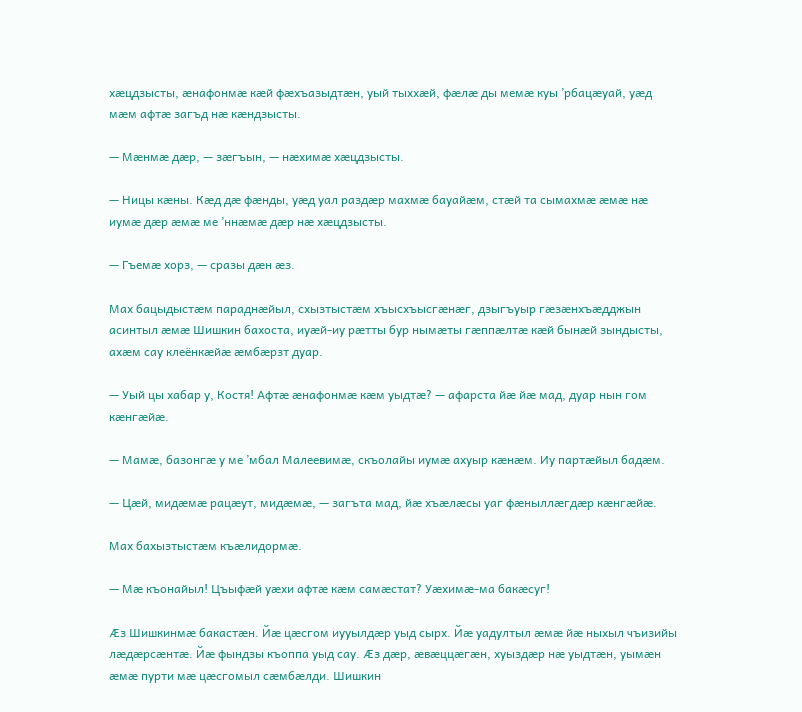хæцдзысты, æнафонмæ кæй фæхъазыдтæн, уый тыххæй, фæлæ ды мемæ куы ’рбацæуай, уæд мæм афтæ загъд нæ кæндзысты.

— Мæнмæ дæр, — зæгъын, — нæхимæ хæцдзысты.

— Ницы кæны. Кæд дæ фæнды, уæд уал раздæр махмæ бауайæм, стæй та сымахмæ æмæ нæ иумæ дæр æмæ ме ’ннæмæ дæр нæ хæцдзысты.

— Гъемæ хорз, — сразы дæн æз.

Мах бацыдыстæм параднæйыл, схызтыстæм хъысхъысгæнæг, дзыгъуыр гæзæнхъæдджын асинтыл æмæ Шишкин бахоста, иуæй-иу рæтты бур нымæты гæппæлтæ кæй бынæй зындысты, ахæм сау клеёнкæйæ æмбæрзт дуар.

— Уый цы хабар у, Костя! Афтæ æнафонмæ кæм уыдтæ? — афарста йæ йæ мад, дуар нын гом кæнгæйæ.

— Мамæ, базонгæ у ме ’мбал Малеевимæ, скъолайы иумæ ахуыр кæнæм. Иу партæйыл бадæм.

— Цæй, мидæмæ рацæут, мидæмæ, — загъта мад, йæ хъæлæсы уаг фæныллæгдæр кæнгæйæ.

Мах бахызтыстæм къæлидормæ.

— Мæ къонайыл! Цъыфæй уæхи афтæ кæм самæстат? Уæхимæ-ма бакæсуг!

Æз Шишкинмæ бакастæн. Йæ цæсгом иууылдæр уыд сырх. Йæ уадултыл æмæ йæ ныхыл чъизийы лæдæрсæнтæ. Йæ фындзы къоппа уыд сау. Æз дæр, æвæццæгæн, хуыздæр нæ уыдтæн, уымæн æмæ пурти мæ цæсгомыл сæмбæлди. Шишкин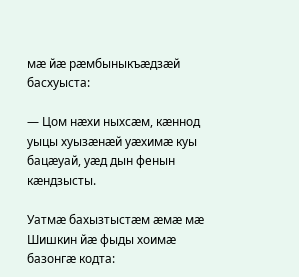мæ йæ рæмбыныкъæдзæй басхуыста:

— Цом нæхи ныхсæм, кæннод уыцы хуызæнæй уæхимæ куы бацæуай, уæд дын фенын кæндзысты.

Уатмæ бахызтыстæм æмæ мæ Шишкин йæ фыды хоимæ базонгæ кодта: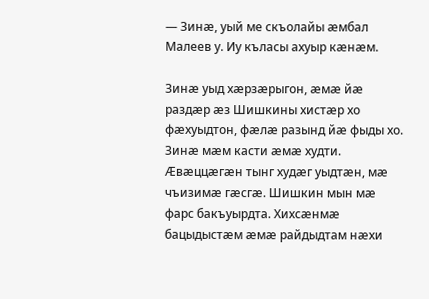— Зинæ, уый ме скъолайы æмбал Малеев у. Иу къласы ахуыр кæнæм.

Зинæ уыд хæрзæрыгон, æмæ йæ раздæр æз Шишкины хистæр хо фæхуыдтон, фæлæ разынд йæ фыды хо. Зинæ мæм касти æмæ худти. Æвæццæгæн тынг худæг уыдтæн, мæ чъизимæ гæсгæ. Шишкин мын мæ фарс бакъуырдта. Хихсæнмæ бацыдыстæм æмæ райдыдтам нæхи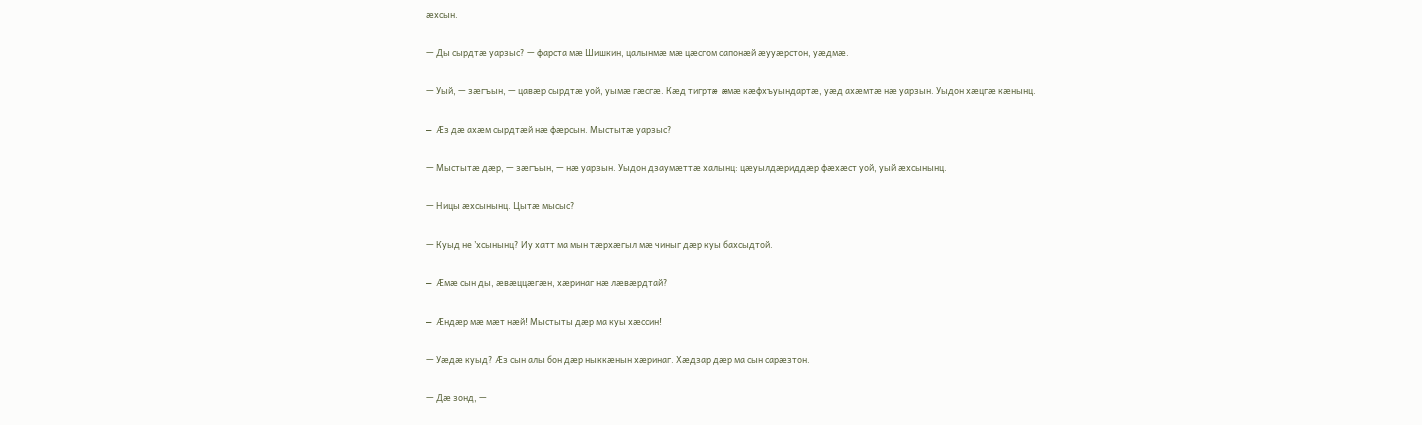æхсын.

— Ды сырдтæ уарзыс? — фарста мæ Шишкин, цалынмæ мæ цæсгом сапонæй æууæрстон, уæдмæ.

— Уый, — зæгъын, — цавæр сырдтæ уой, уымæ гæсгæ. Кæд тигртæ æмæ кæфхъуындартæ, уæд ахæмтæ нæ уарзын. Уыдон хæцгæ кæнынц.

— Æз дæ ахæм сырдтæй нæ фæрсын. Мыстытæ уарзыс?

— Мыстытæ дæр, — зæгъын, — нæ уарзын. Уыдон дзаумæттæ халынц: цæуылдæриддæр фæхæст уой, уый æхсынынц.

— Ницы æхсынынц. Цытæ мысыс?

— Куыд не ’хсынынц? Иу хатт ма мын тæрхæгыл мæ чиныг дæр куы бахсыдтой.

— Æмæ сын ды, æвæццæгæн, хæринаг нæ лæвæрдтай?

— Æндæр мæ мæт нæй! Мыстыты дæр ма куы хæссин!

— Уæдæ куыд? Æз сын алы бон дæр ныккæнын хæринаг. Хæдзар дæр ма сын сарæзтон.

— Дæ зонд, —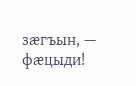зæгъын, — фæцыди!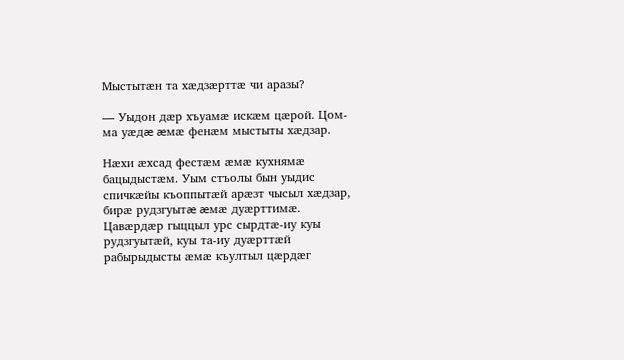Мыстытæн та хæдзæрттæ чи аразы?

— Уыдон дæр хъуамæ искæм цæрой. Цом-ма уæдæ æмæ фенæм мыстыты хæдзар.

Нæхи æхсад фестæм æмæ кухнямæ бацыдыстæм. Уым стъолы бын уыдис спичкæйы къоппытæй арæзт чысыл хæдзар, бирæ рудзгуытæ æмæ дуæрттимæ. Цавæрдæр гыццыл урс сырдтæ-иу куы рудзгуытæй, куы та-иу дуæрттæй рабырыдысты æмæ къултыл цæрдæг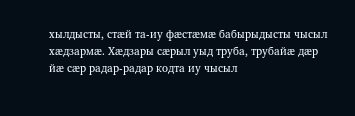хылдысты, стæй та-иу фæстæмæ бабырыдысты чысыл хæдзармæ. Хæдзары сæрыл уыд труба, трубайæ дæр йæ сæр радар-радар кодта иу чысыл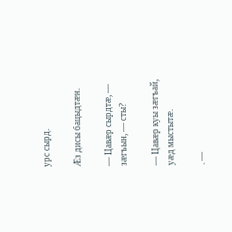урс сырд.

Æз дисы бацыдтæн.

— Цавæр сырдтæ, — зæгъын, — сты?

— Цавæр куы зæгъай, уæд мыстытæ.

. —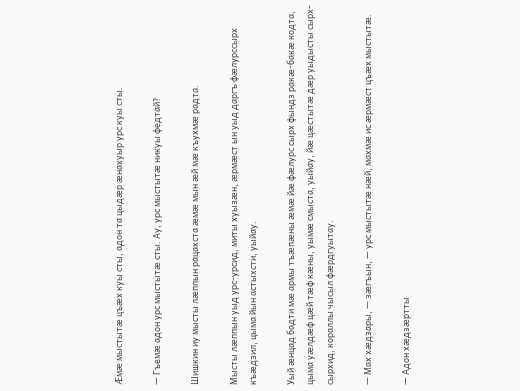Æмæ мыстытæ цъæх куы сты, адон та цыдæр æнахуыр урс куы сты.

— Гъемæ адон урс мыстытæ сты. Ау, урс мыстытæ никуы федтай?

Шишкин иу мысты лæппын рацахста æмæ мын æй мæ къухмæ радта.

Мысты лæппын уыд урс-урсид, миты хуызæн, æрмæст ын уыд даргъ фæлурссырх къæдзил, цыма йын астыхсти, уыйау.

Уый æнцад бадти мæ армы тъæпæны æмæ йæ фæлурс сырх фындз ракæ-бакæ кодта, цыма уæлдæф цæй тæф кæны, уымæ смыста, уыйау, йæ цæстытæ дæр уыдысты сырх-сырхид, кораллы чысыл фæрдгуытау.

— Мах хæдзары, — зæгъын, — урс мыстытæ нæй, махмæ ис æрмæст цъæх мыстытæ.

— Адон хæдзæртты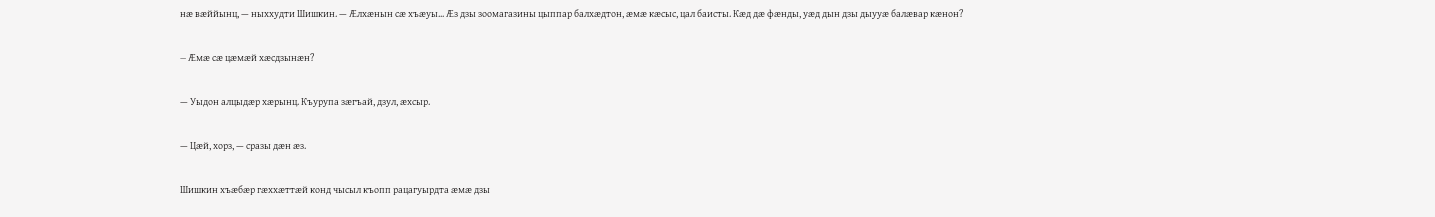нæ вæййынц, — ныххудти Шишкин. — Æлхæнын сæ хъæуы... Æз дзы зоомагазины цыппар балхæдтон, æмæ кæсыс, цал баисты. Кæд дæ фæнды, уæд дын дзы дыууæ балæвар кæнон?

— Æмæ сæ цæмæй хæсдзынæн?

— Уыдон алцыдæр хæрынц. Къурупа зæгъай, дзул, æхсыр.

— Цæй, хорз, — сразы дæн æз.

Шишкин хъæбæр гæххæттæй конд чысыл къопп рацагуырдта æмæ дзы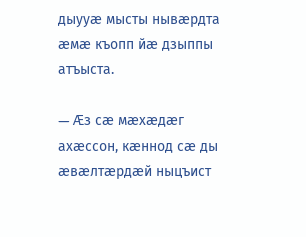дыууæ мысты нывæрдта æмæ къопп йæ дзыппы атъыста.

— Æз сæ мæхæдæг ахæссон, кæннод сæ ды æвæлтæрдæй ныцъист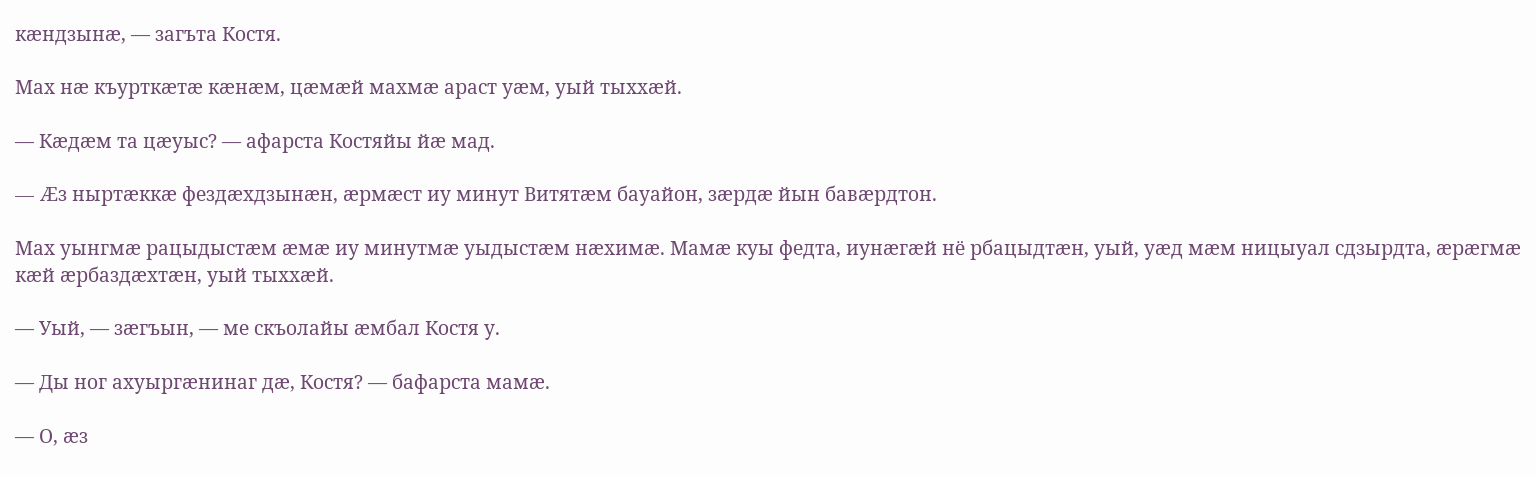кæндзынæ, — загъта Костя.

Мах нæ къурткæтæ кæнæм, цæмæй махмæ араст уæм, уый тыххæй.

— Кæдæм та цæуыс? — афарста Костяйы йæ мад.

— Æз ныртæккæ фездæхдзынæн, æрмæст иу минут Витятæм бауайон, зæрдæ йын бавæрдтон.

Мах уынгмæ рацыдыстæм æмæ иу минутмæ уыдыстæм нæхимæ. Мамæ куы федта, иунæгæй нё рбацыдтæн, уый, уæд мæм ницыуал сдзырдта, æрæгмæ кæй æрбаздæхтæн, уый тыххæй.

— Уый, — зæгъын, — ме скъолайы æмбал Костя у.

— Ды ног ахуыргæнинаг дæ, Костя? — бафарста мамæ.

— О, æз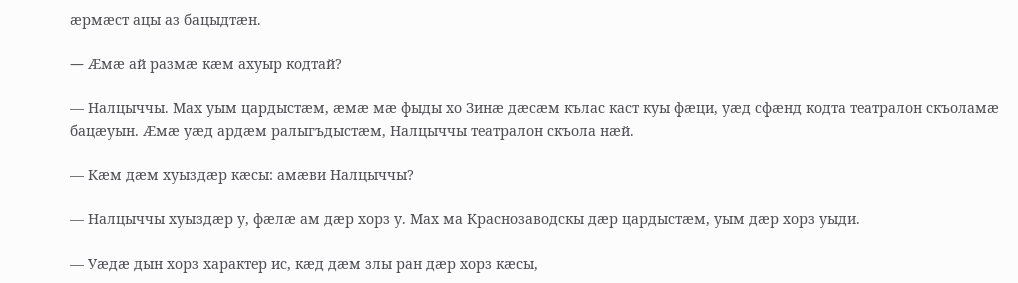æрмæст ацы аз бацыдтæн.

— Æмæ ай размæ кæм ахуыр кодтай?

— Налцыччы. Мах уым цардыстæм, æмæ мæ фыды хо Зинæ дæсæм кълас каст куы фæци, уæд сфæнд кодта театралон скъоламæ бацæуын. Æмæ уæд ардæм ралыгъдыстæм, Налцыччы театралон скъола нæй.

— Кæм дæм хуыздæр кæсы: амæви Налцыччы?

— Налцыччы хуыздæр у, фæлæ ам дæр хорз у. Мах ма Краснозаводскы дæр цардыстæм, уым дæр хорз уыди.

— Уæдæ дын хорз характер ис, кæд дæм злы ран дæр хорз кæсы,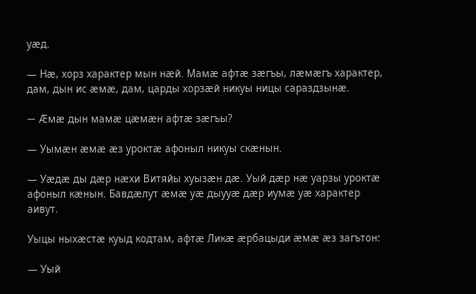уæд.

— Нæ, хорз характер мын нæй. Мамæ афтæ зæгъы, лæмæгъ характер, дам, дын ис æмæ, дам, царды хорзæй никуы ницы сараздзынæ.

— Æмæ дын мамæ цæмæн афтæ зæгъы?

— Уымæн æмæ æз уроктæ афоныл никуы скæнын.

— Уæдæ ды дæр нæхи Витяйы хуызæн дæ. Уый дæр нæ уарзы уроктæ афоныл кæнын. Бавдæлут æмæ уæ дыууæ дæр иумæ уæ характер аивут.

Уыцы ныхæстæ куыд кодтам, афтæ Ликæ æрбацыди æмæ æз загътон:

— Уый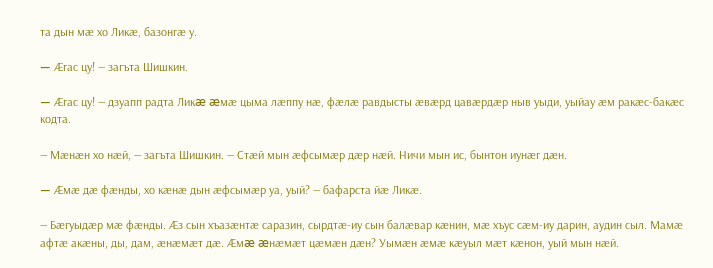та дын мæ хо Ликæ, базонгæ у.

— Æгас цу! — загъта Шишкин.

— Æгас цу! — дзуапп радта Ликæ æмæ цыма лæппу нæ, фæлæ равдысты æвæрд цавæрдæр ныв уыди, уыйау æм ракæс-бакæс кодта.

— Мæнæн хо нæй, — загъта Шишкин. — Стæй мын æфсымæр дæр нæй. Ничи мын ис, бынтон иунæг дæн.

— Æмæ дæ фæнды, хо кæнæ дын æфсымæр уа, уый? — бафарста йæ Ликæ.

— Бæгуыдæр мæ фæнды. Æз сын хъазæнтæ саразин, сырдтæ-иу сын балæвар кæнин, мæ хъус сæм-иу дарин, аудин сыл. Мамæ афтæ акæны, ды, дам, æнæмæт дæ. Æмæ æнæмæт цæмæн дæн? Уымæн æмæ кæуыл мæт кæнон, уый мын нæй.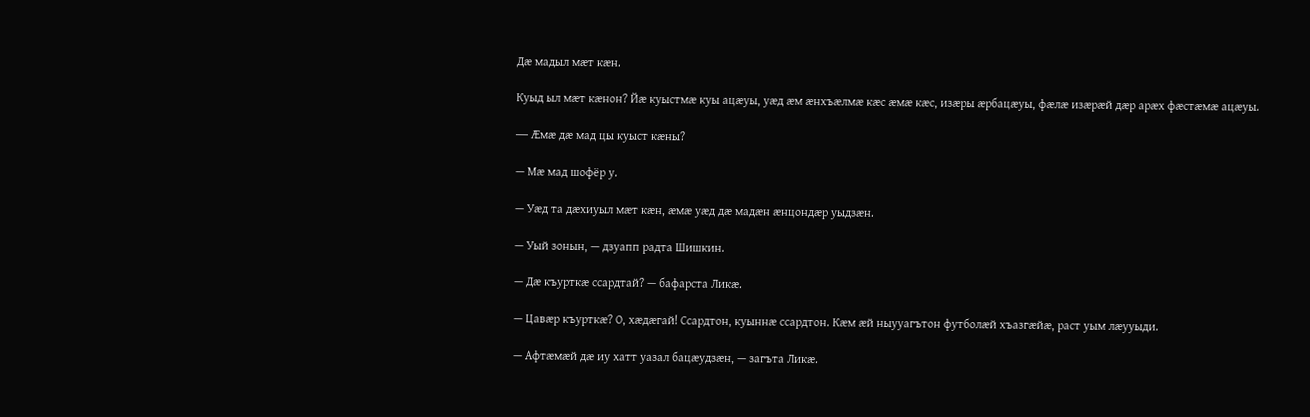Дæ мадыл мæт кæн.

Куыд ыл мæт кæнон? Йæ куыстмæ куы ацæуы, уæд æм æнхъæлмæ кæс æмæ кæс, изæры æрбацæуы, фæлæ изæрæй дæр арæх фæстæмæ ацæуы.

— Æмæ дæ мад цы куыст кæны?

— Мæ мад шофёр у.

— Уæд та дæхиуыл мæт кæн, æмæ уæд дæ мадæн æнцондæр уыдзæн.

— Уый зонын, — дзуапп радта Шишкин.

— Дæ къурткæ ссардтай? — бафарста Ликæ.

— Цавæр къурткæ? О, хæдæгай! Ссардтон, куыннæ ссардтон. Кæм æй ныууагътон футболæй хъазгæйæ, раст уым лæууыди.

— Афтæмæй дæ иу хатт уазал бацæудзæн, — загъта Ликæ.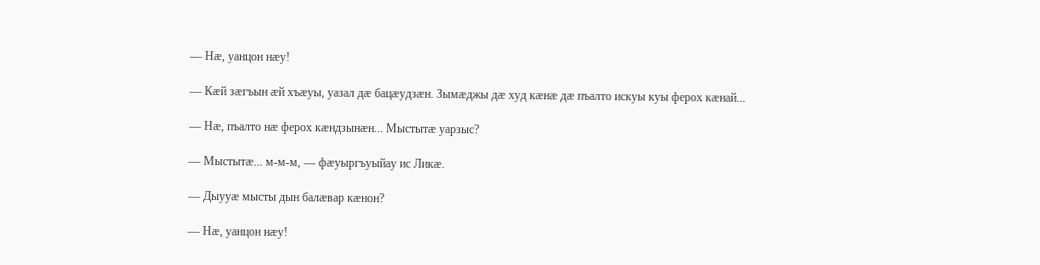— Нæ, уанцон нæу!

— Кæй зæгъын æй хъæуы, уазал дæ бацæудзæн. Зымæджы дæ худ кæнæ дæ пъалто искуы куы ферох кæнай...

— Нæ, пъалто нæ ферох кæндзынæн... Мыстытæ уарзыс?

— Мыстытæ... м-м-м, — фæуыргъуыйау ис Ликæ.

— Дыууæ мысты дын балæвар кæнон?

— Нæ, уанцон нæу!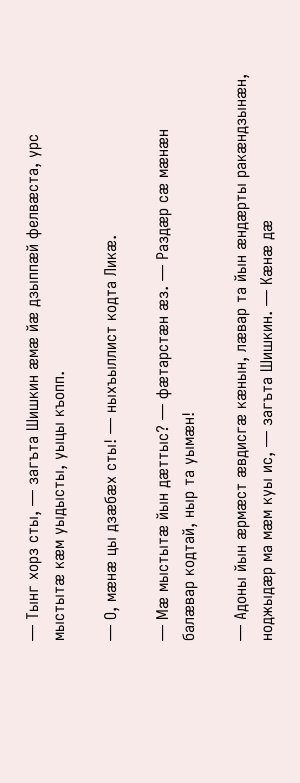— Тынг хорз сты, — загъта Шишкин æмæ йæ дзыппæй фелвæста, урс мыстытæ кæм уыдысты, уыцы къопп.

— О, мæнæ цы дзæбæх сты! — ныхъыллист кодта Ликæ.

— Мæ мыстытæ йын дæттыс? — фæтарстæн æз. — Раздæр сæ мæнæн балæвар кодтай, ныр та уымæн!

— Адоны йын æрмæст æвдисгæ кæнын, лæвар та йын æндæрты ракæндзынæн, ноджыдæр ма мæм куы ис, — загъта Шишкин. — Кæнæ дæ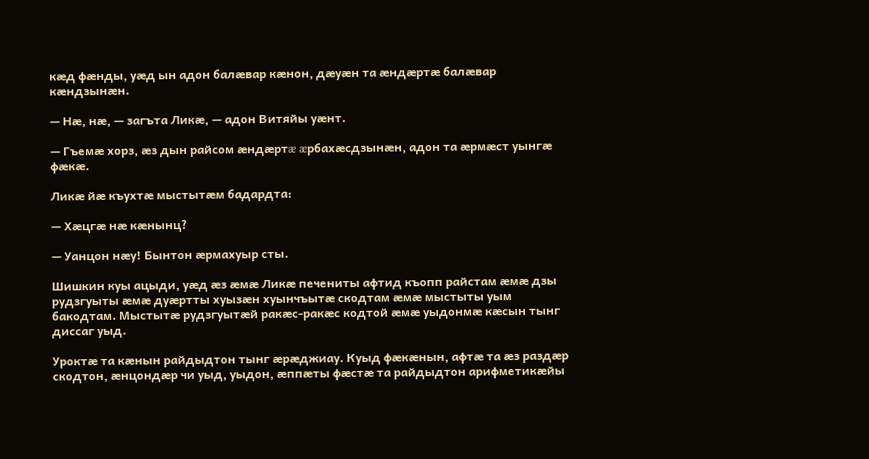кæд фæнды, уæд ын адон балæвар кæнон, дæуæн та æндæртæ балæвар кæндзынæн.

— Нæ, нæ, — загъта Ликæ, — адон Витяйы уæнт.

— Гъемæ хорз, æз дын райсом æндæртæ æрбахæсдзынæн, адон та æрмæст уынгæ фæкæ.

Ликæ йæ къухтæ мыстытæм бадардта:

— Хæцгæ нæ кæнынц?

— Уанцон нæу! Бынтон æрмахуыр сты.

Шишкин куы ацыди, уæд æз æмæ Ликæ печениты афтид къопп райстам æмæ дзы рудзгуыты æмæ дуæртты хуызæн хуынчъытæ скодтам æмæ мыстыты уым бакодтам. Мыстытæ рудзгуытæй ракæс-ракæс кодтой æмæ уыдонмæ кæсын тынг диссаг уыд.

Уроктæ та кæнын райдыдтон тынг æрæджиау. Куыд фæкæнын, афтæ та æз раздæр скодтон, æнцондæр чи уыд, уыдон, æппæты фæстæ та райдыдтон арифметикæйы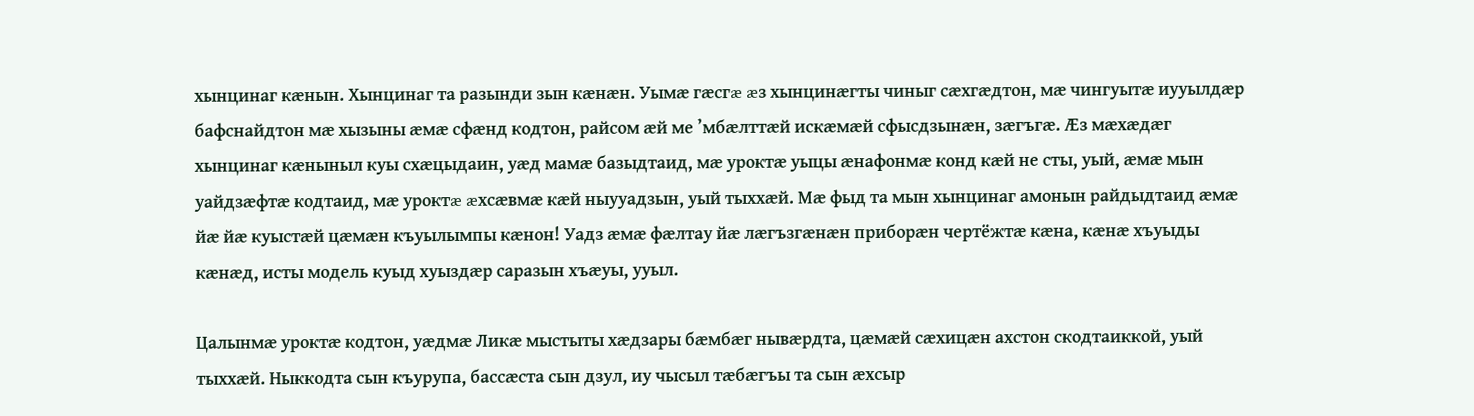хынцинаг кæнын. Хынцинаг та разынди зын кæнæн. Уымæ гæсгæ æз хынцинæгты чиныг сæхгæдтон, мæ чингуытæ иууылдæр бафснайдтон мæ хызыны æмæ сфæнд кодтон, райсом æй ме ’мбæлттæй искæмæй сфысдзынæн, зæгъгæ. Æз мæхæдæг хынцинаг кæныныл куы схæцыдаин, уæд мамæ базыдтаид, мæ уроктæ уыцы æнафонмæ конд кæй не сты, уый, æмæ мын уайдзæфтæ кодтаид, мæ уроктæ æхсæвмæ кæй ныууадзын, уый тыххæй. Мæ фыд та мын хынцинаг амонын райдыдтаид æмæ йæ йæ куыстæй цæмæн къуылымпы кæнон! Уадз æмæ фæлтау йæ лæгъзгæнæн приборæн чертёжтæ кæна, кæнæ хъуыды кæнæд, исты модель куыд хуыздæр саразын хъæуы, ууыл.

Цалынмæ уроктæ кодтон, уæдмæ Ликæ мыстыты хæдзары бæмбæг нывæрдта, цæмæй сæхицæн ахстон скодтаиккой, уый тыххæй. Ныккодта сын къурупа, бассæста сын дзул, иу чысыл тæбæгъы та сын æхсыр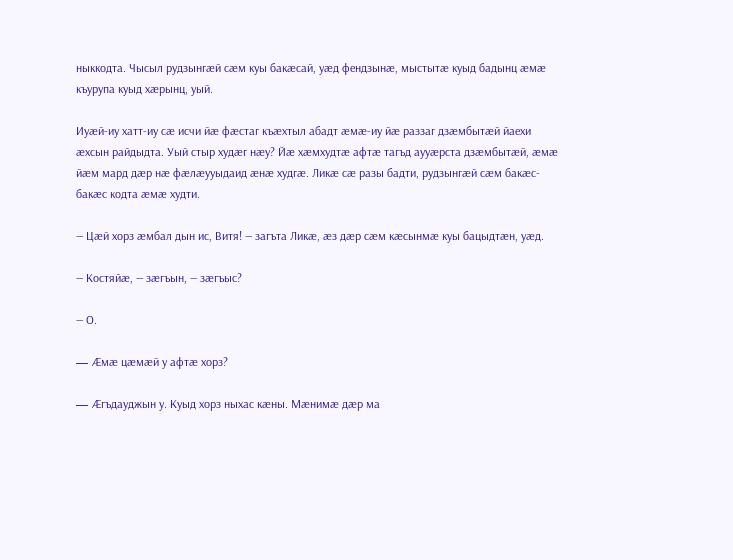ныккодта. Чысыл рудзынгæй сæм куы бакæсай, уæд фендзынæ, мыстытæ куыд бадынц æмæ къурупа куыд хæрынц, уый.

Иуæй-иу хатт-иу сæ исчи йæ фæстаг къæхтыл абадт æмæ-иу йæ раззаг дзæмбытæй йаехи æхсын райдыдта. Уый стыр худæг нæу? Йæ хæмхудтæ афтæ тагъд аууæрста дзæмбытæй, æмæ йæм мард дæр нæ фæлæууыдаид æнæ худгæ. Ликæ сæ разы бадти, рудзынгæй сæм бакæс-бакæс кодта æмæ худти.

— Цæй хорз æмбал дын ис, Витя! — загъта Ликæ, æз дæр сæм кæсынмæ куы бацыдтæн, уæд.

— Костяйæ, — зæгъын, — зæгъыс?

— О.

— Æмæ цæмæй у афтæ хорз?

— Æгъдауджын у. Куыд хорз ныхас кæны. Мæнимæ дæр ма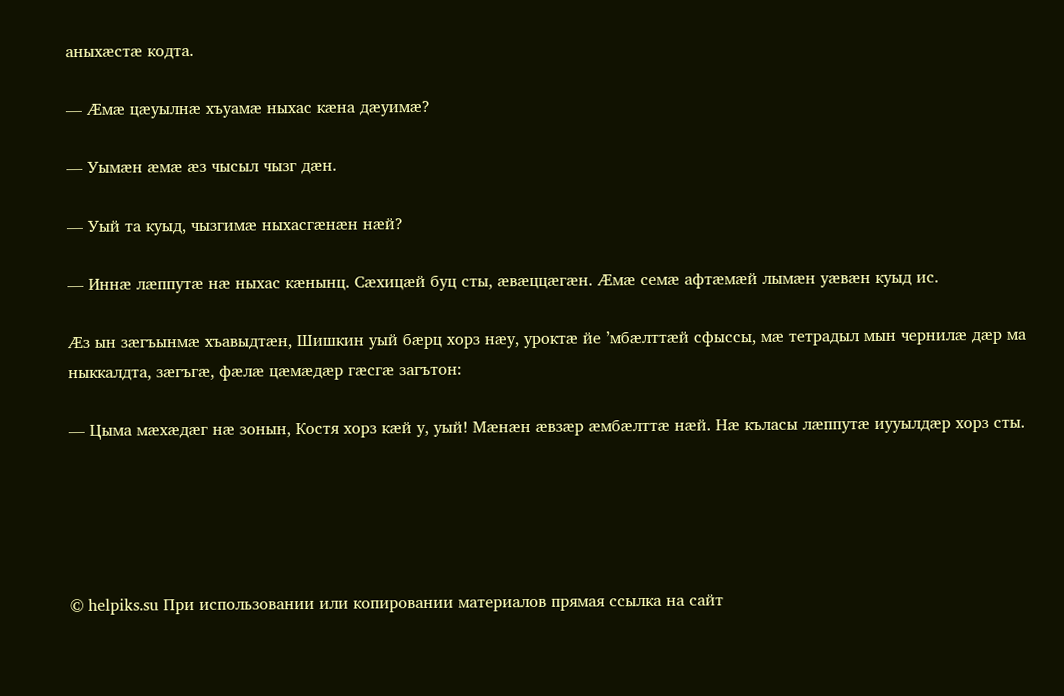аныхæстæ кодта.

— Æмæ цæуылнæ хъуамæ ныхас кæна дæуимæ?

— Уымæн æмæ æз чысыл чызг дæн.

— Уый та куыд, чызгимæ ныхасгæнæн нæй?

— Иннæ лæппутæ нæ ныхас кæнынц. Сæхицæй буц сты, æвæццæгæн. Æмæ семæ афтæмæй лымæн уæвæн куыд ис.

Æз ын зæгъынмæ хъавыдтæн, Шишкин уый бæрц хорз нæу, уроктæ йе ’мбæлттæй сфыссы, мæ тетрадыл мын чернилæ дæр ма ныккалдта, зæгъгæ, фæлæ цæмæдæр гæсгæ загътон:

— Цыма мæхæдæг нæ зонын, Костя хорз кæй у, уый! Мæнæн æвзæр æмбæлттæ нæй. Нæ къласы лæппутæ иууылдæр хорз сты.





© helpiks.su При использовании или копировании материалов прямая ссылка на сайт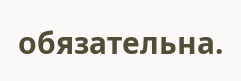обязательна.